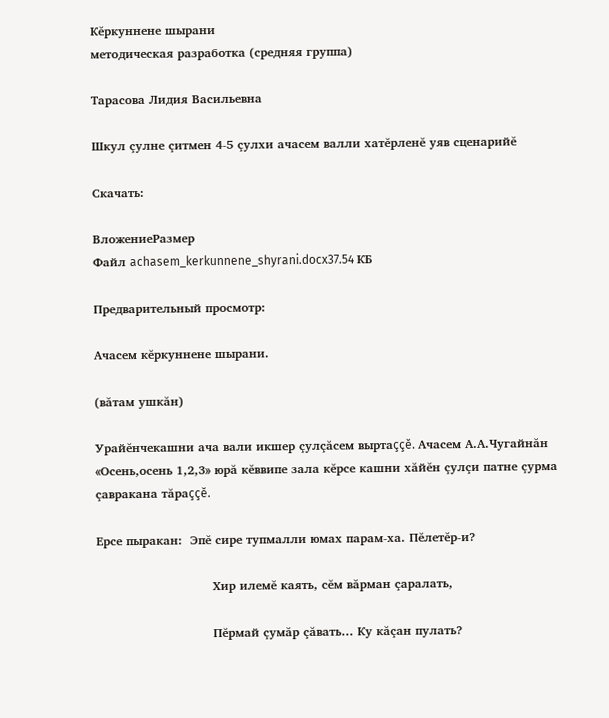Кĕркуннене шырани
методическая разработка (средняя группа)

Тарасова Лидия Васильевна

Шкул çулне çитмен 4-5 çулхи ачасем валли хатĕрленĕ уяв сценарийĕ

Скачать:

ВложениеРазмер
Файл achasem_kerkunnene_shyrani.docx37.54 КБ

Предварительный просмотр:

Ачасем кĕркуннене шырани.

(вăтам ушкăн)

Урайĕнчекашни ача вали икшер çулçăсем выртаççĕ. Ачасем А.А.Чугайнăн «Осень,осень 1,2,3» юрă кĕввипе зала кĕрсе кашни хăйĕн çулçи патне çурма çавракана тăраççĕ.

Ерсе пыракан:  Эпĕ сире тупмалли юмах парам-ха. Пĕлетĕр-и?

                             Хир илемĕ каять, сĕм вăрман çаралать,

                             Пĕрмай çумăр çăвать… Ку кăçан пулать?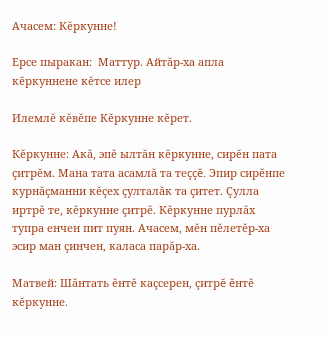Ачасем: Кĕркунне!

Ерсе пыракан:  Маттур. Айтăр-ха апла кĕркуннене кĕтсе илер

Илемлĕ кĕвĕпе Кĕркунне кĕрет.

Кĕркунне: Акă, эпĕ ылтăн кĕркунне, сирĕн пата çитрĕм. Мана тата асамлă та теççĕ. Эпир сирĕнпе курнăçманни кĕçех çулталăк та çитет. Çулла иртрĕ те, кĕркунне çитрĕ. Кĕркунне пурлăх тупра енчен пит пуян. Ачасем, мĕн пĕлетĕр-ха эсир ман çинчен, каласа парăр-ха.

Матвей: Шăнтать ĕнтĕ каçсерен, çитрĕ ĕнтĕ кĕркунне.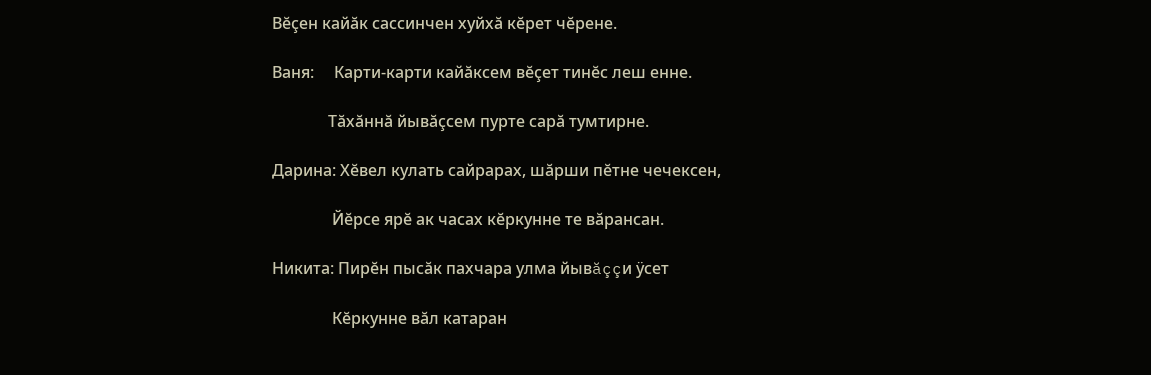Вĕçен кайăк сассинчен хуйхă кĕрет чĕрене.

Ваня:     Карти-карти кайăксем вĕçет тинĕс леш енне.

              Тăхăннă йывăçсем пурте сарă тумтирне.

Дарина: Хĕвел кулать сайрарах, шăрши пĕтне чечексен,

               Йĕрсе ярĕ ак часах кĕркунне те вăрансан.

Никита: Пирĕн пысăк пахчара улма йывăççи ÿсет

               Кĕркунне вăл катаран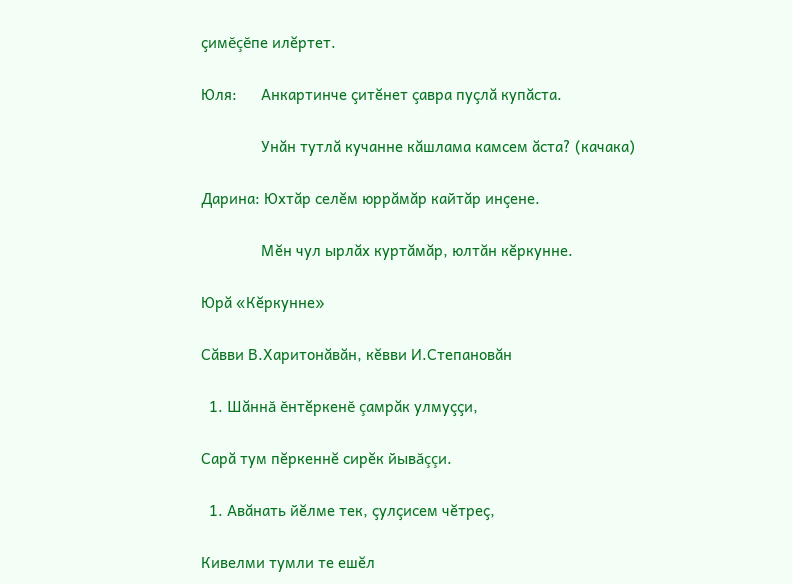çимĕçĕпе илĕртет.

Юля:      Анкартинче çитĕнет çавра пуçлă купăста.

               Унăн тутлă кучанне кăшлама камсем ăста? (качака)

Дарина: Юхтăр селĕм юррăмăр кайтăр инçене.

               Мĕн чул ырлăх куртăмăр, юлтăн кĕркунне.

Юрă «Кĕркунне»

Сăвви В.Харитонăвăн, кĕвви И.Степановăн

  1. Шăннă ĕнтĕркенĕ çамрăк улмуççи,

Сарă тум пĕркеннĕ сирĕк йывăççи.

  1. Авăнать йĕлме тек, çулçисем чĕтреç,

Кивелми тумли те ешĕл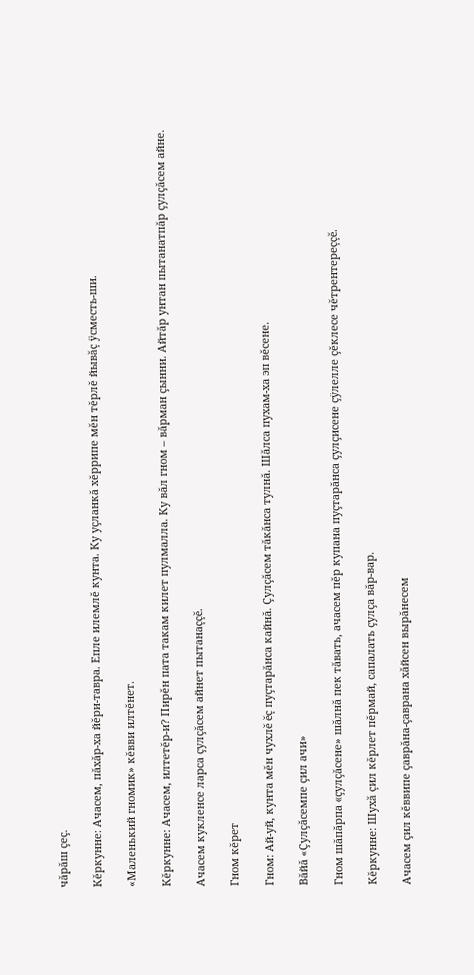чăрăш çеç.

Кĕркунне: Ачасем, пăхăр-ха йĕри-тавра. Епле илемлĕ кунта. Ку уçланкă хĕррипе мĕн тĕрлĕ йывăç ÿсместь-ши.

«Маленький гномик» кĕвви илтĕнет.

Кĕркунне: Ачасем, илтетĕр-и? Пирĕн пата такам килет пулмалла. Ку вăл гном – вăрман çынни. Айтăр унтан пытанатпăр çулçăсем айне.

Ачасем кукленсе ларса çулçăсем айнет пытанаççĕ.

Гном кĕрет

Гном: Ай-уй, кунта мĕн чухлĕ ĕç пуçтарăнса кайнă. Çулçăсем тăкăнса тулнă. Шăлса пухам-ха эп вĕсене.

Вăйă «Çулçăсемпе çил ачи»

Гном шăпăрпа «çулçăсене» шăлнă пек тăвать, ачасем пĕр купана пуçтарăнса çулçисене çÿлелле çĕклесе чĕтрентереççĕ.

Кĕркунне: Шухă çил кĕрлет пĕрмай, сапалать çулçа вăр-вар.

Ачасем çил кĕввипе çаврăна-çаврана хăйсен вырăнесем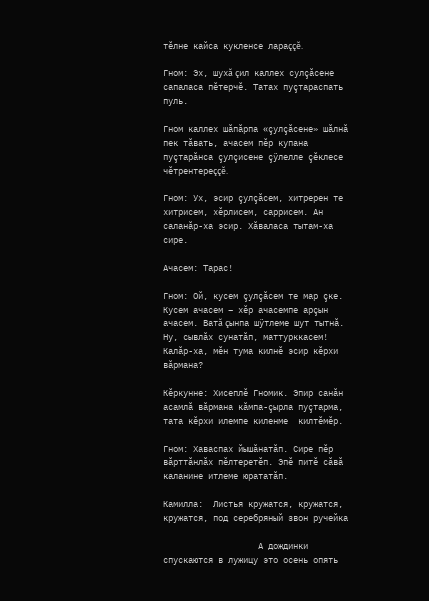тĕлне кайса кукленсе лараççĕ.

Гном: Эх, шухă çил каллех сулçăсене сапаласа пĕтерчĕ. Татах пуçтараспать пуль.

Гном каллех шăпăрпа «çулçăсене» шăлнă пек тăвать, ачасем пĕр купана пуçтарăнса çулçисене çÿлелле çĕклесе чĕтрентереççĕ.

Гном: Ух, эсир çулçăсем, хитререн те хитрисем, хĕрлисем, саррисем. Ан саланăр-ха эсир. Хăваласа тытам-ха сире.

Ачасем: Тарас!

Гном: Ой, кусем çулçăсем те мар çке. Кусем ачасем – хĕр ачасемпе арçын ачасем. Ватă çынпа шÿтлеме шут тытнă. Ну, сывлăх сунатăп, маттурккасем! Калăр-ха, мĕн тума килнĕ эсир кĕрхи  вăрмана?

Кĕркунне: Хисеплĕ Гномик. Эпир санăн асамлă вăрмана кăмпа-çырла пуçтарма, тата кĕрхи илемпе киленме  килтĕмĕр.

Гном: Хаваспах йышăнатăп. Сире пĕр вăрттăнлăх пĕлтеретĕп. Эпĕ питĕ сăвă каланине итлеме юрататăп.

Камилла:  Листья кружатся, кружатся, кружатся, под серебряный звон ручейка

                   А дождинки спускаются в лужицу это осень опять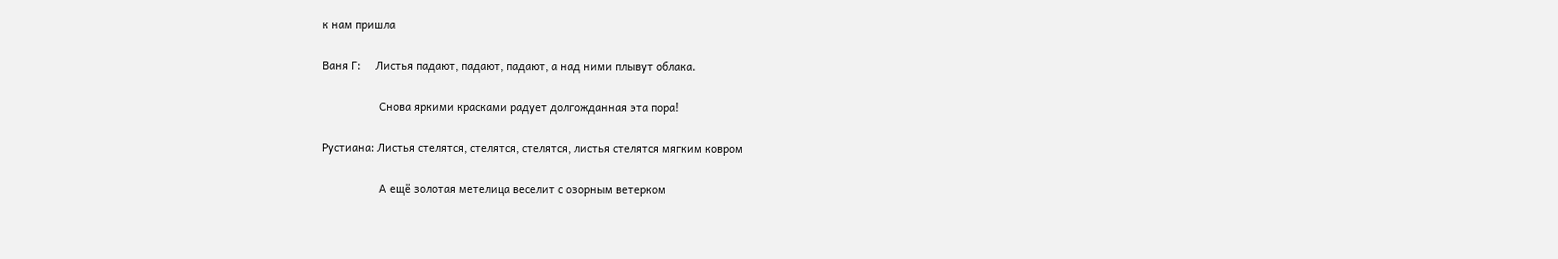к нам пришла

Ваня Г:     Листья падают, падают, падают, а над ними плывут облака.

                   Снова яркими красками радует долгожданная эта пора!

Рустиана: Листья стелятся, стелятся, стелятся, листья стелятся мягким ковром

                   А ещё золотая метелица веселит с озорным ветерком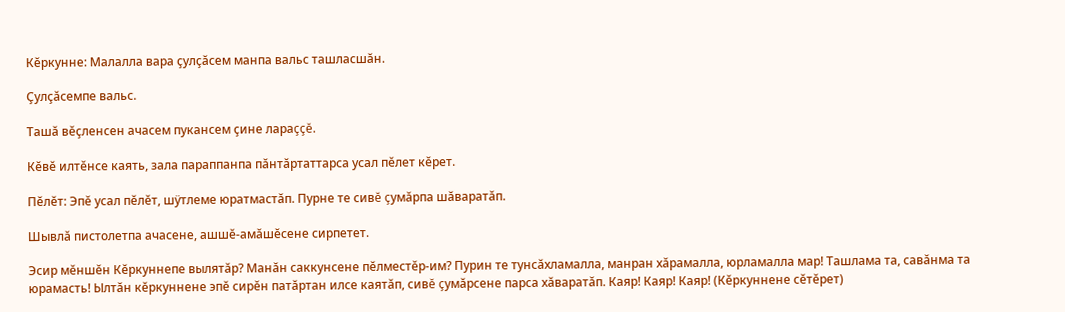Кĕркунне: Малалла вара çулçăсем манпа вальс ташласшăн.

Çулçăсемпе вальс.

Ташă вĕçленсен ачасем пукансем çине лараççĕ.

Кĕвĕ илтĕнсе каять, зала параппанпа пăнтăртаттарса усал пĕлет кĕрет.

Пĕлĕт: Эпĕ усал пĕлĕт, шÿтлеме юратмастăп. Пурне те сивĕ çумăрпа шăваратăп.

Шывлă пистолетпа ачасене, ашшĕ-амăшĕсене сирпетет.

Эсир мĕншĕн Кĕркуннепе вылятăр? Манăн саккунсене пĕлместĕр-им? Пурин те тунсăхламалла, манран хăрамалла, юрламалла мар! Ташлама та, савăнма та юрамасть! Ылтăн кĕркуннене эпĕ сирĕн патăртан илсе каятăп, сивĕ çумăрсене парса хăваратăп. Каяр! Каяр! Каяр! (Кĕркуннене сĕтĕрет)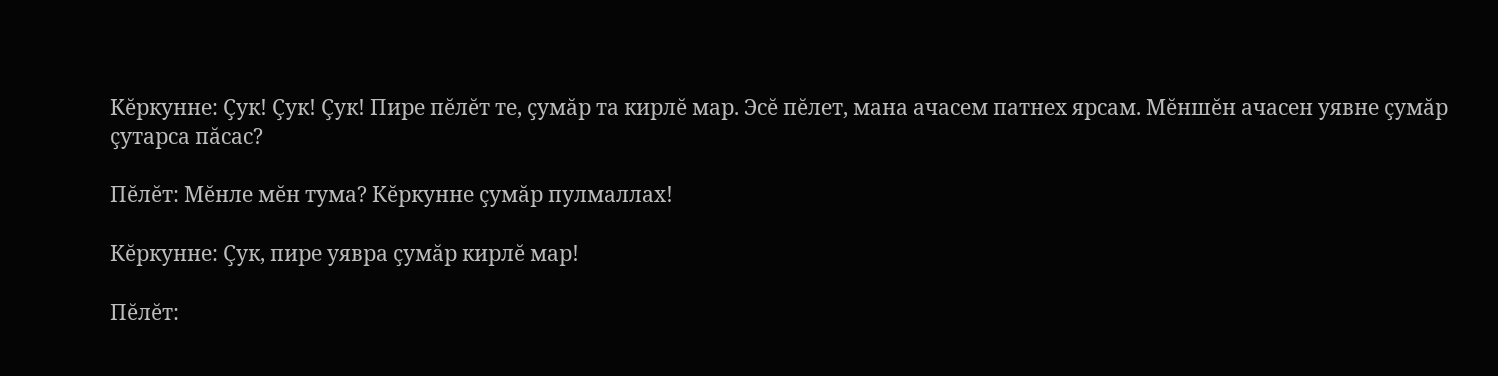Кĕркунне: Çук! Çук! Çук! Пире пĕлĕт те, çумăр та кирлĕ мар. Эсĕ пĕлет, мана ачасем патнех ярсам. Мĕншĕн ачасен уявне çумăр çутарса пăсас?

Пĕлĕт: Мĕнле мĕн тума? Кĕркунне çумăр пулмаллах!

Кĕркунне: Çук, пире уявра çумăр кирлĕ мар!

Пĕлĕт: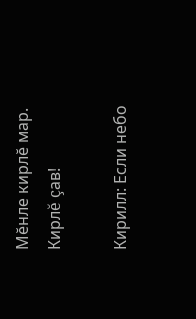Мĕнле кирлĕ мар. Кирлĕ çав!

Кирилл: Если небо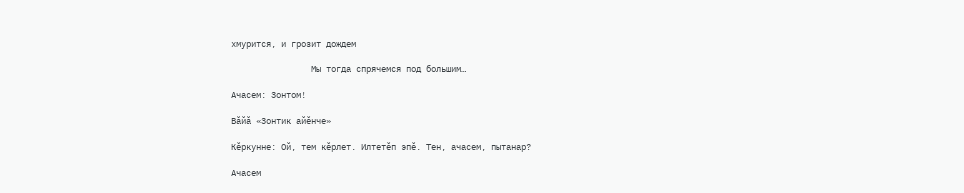хмурится, и грозит дождем

                Мы тогда спрячемся под большим…

Ачасем: Зонтом!

Вăйă «Зонтик айĕнче»

Кĕркунне: Ой, тем кĕрлет. Илтетĕп эпĕ. Тен, ачасем, пытанар?

Ачасем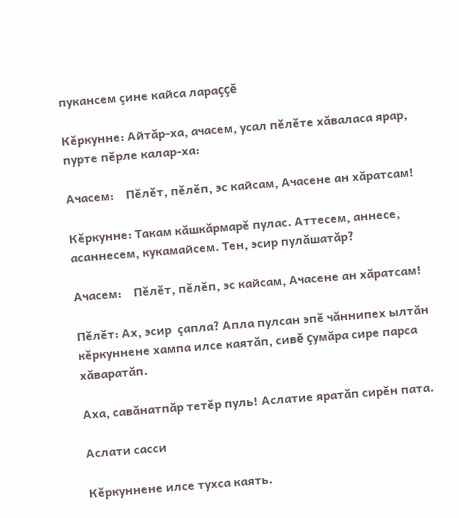пукансем çине кайса лараççĕ

Кĕркунне: Айтăр-ха, ачасем, усал пĕлĕте хăваласа ярар, пурте пĕрле калар-ха:

Ачасем:    Пĕлĕт, пĕлĕп, эс кайсам, Ачасене ан хăратсам!

Кĕркунне: Такам кăшкăрмарĕ пулас. Аттесем, аннесе, асаннесем, кукамайсем. Тен, эсир пулăшатăр?

Ачасем:    Пĕлĕт, пĕлĕп, эс кайсам, Ачасене ан хăратсам!

Пĕлĕт: Ах, эсир  çапла? Апла пулсан эпĕ чăннипех ылтăн кĕркуннене хампа илсе каятăп, сивĕ çумăра сире парса хăваратăп.

Аха, савăнатпăр тетĕр пуль! Аслатие яратăп сирĕн пата.

Аслати сасси

Кĕркуннене илсе тухса каять.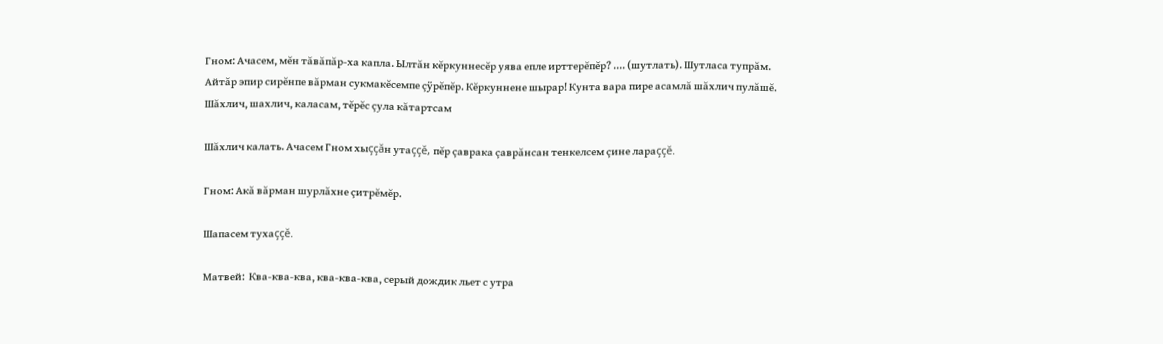Гном: Ачасем, мĕн тăвăпăр-ха капла. Ылтăн кĕркуннесĕр уява епле ирттерĕпĕр? …. (шутлать). Шутласа тупрăм. Айтăр эпир сирĕнпе вăрман сукмакĕсемпе çÿрĕпĕр. Кĕркуннене шырар! Кунта вара пире асамлă шăхлич пулăшĕ. Шăхлич, шахлич, каласам, тĕрĕс çула кăтартсам

Шăхлич калать. Ачасем Гном хыççăн утаççĕ, пĕр çаврака çаврăнсан тенкелсем çине лараççĕ.

Гном: Акă вăрман шурлăхне çитрĕмĕр.

Шапасем тухаççĕ.

Матвей:  Ква-ква-ква, ква-ква-ква, серый дождик льет с утра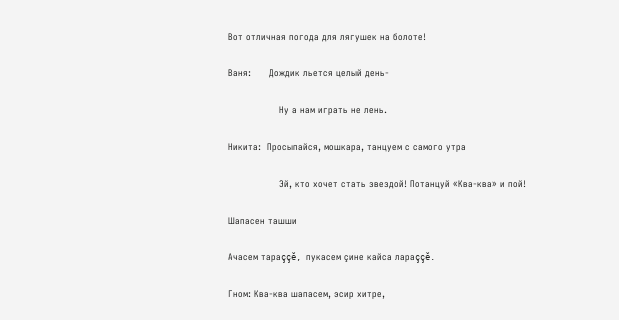Вот отличная погода для лягушек на болоте!

Ваня:      Дождик льется целый день-

                 Ну а нам играть не лень.

Никита:  Просыпайся, мошкара, танцуем с самого утра

                 Эй, кто хочет стать звездой! Потанцуй «Ква-ква» и пой!

Шапасен ташши

Ачасем тараççĕ, пукасем çине кайса лараççĕ.

Гном: Ква-ква шапасем, эсир хитре,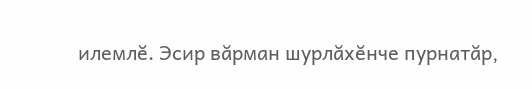илемлĕ. Эсир вăрман шурлăхĕнче пурнатăр,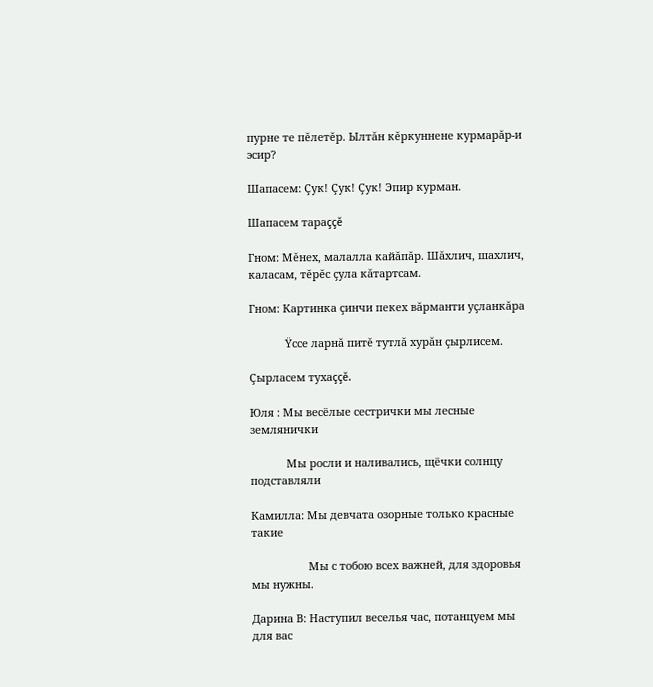пурне те пĕлетĕр. Ылтăн кĕркуннене курмарăр-и эсир?

Шапасем: Çук! Çук! Çук! Эпир курман.

Шапасем тараççĕ

Гном: Мĕнех, малалла кайăпăр. Шăхлич, шахлич, каласам, тĕрĕс çула кăтартсам.

Гном: Картинка çинчи пекех вăрманти уçланкăра

            Ÿссе ларнă питĕ тутлă хурăн çырлисем.

Çырласем тухаççĕ.

Юля : Мы весёлые сестрички мы лесные землянички

            Мы росли и наливались, щёчки солнцу подставляли

Камилла: Мы девчата озорные только красные такие

                   Мы с тобою всех важней, для здоровья мы нужны.

Дарина В: Наступил веселья час, потанцуем мы для вас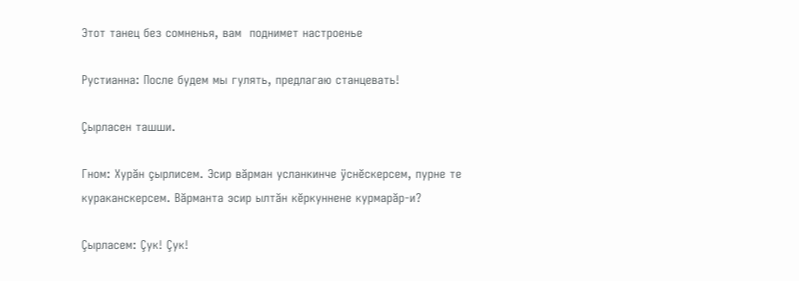Этот танец без сомненья, вам  поднимет настроенье

Рустианна: После будем мы гулять, предлагаю станцевать!

Çырласен ташши.

Гном: Хурăн çырлисем. Эсир вăрман усланкинче ÿснĕскерсем, пурне те кураканскерсем. Вăрманта эсир ылтăн кĕркуннене курмарăр-и?

Çырласем: Çук! Çук!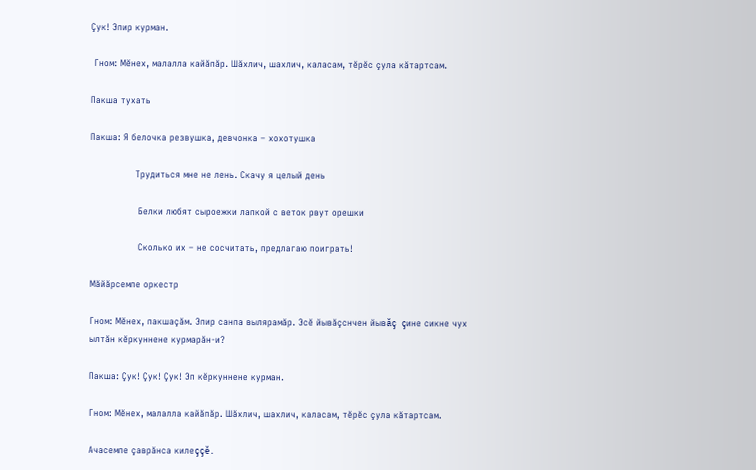Çук! Эпир курман.

 Гном: Мĕнех, малалла кайăпăр. Шăхлич, шахлич, каласам, тĕрĕс çула кăтартсам.

Пакша тухать

Пакша: Я белочка резвушка, девчонка – хохотушка

               Трудиться мне не лень. Скачу я целый день

                Белки любят сыроежки лапкой с веток рвут орешки

                Сколько их – не сосчитать, предлагаю поиграть!

Мăйăрсемпе оркестр

Гном: Мĕнех, пакшаçăм. Эпир санпа вылярамăр. Эсĕ йывăçснчен йывăç çине сикне чух ылтăн кĕркуннене курмарăн-и?

Пакша: Çук! Çук! Çук! Эп кĕркуннене курман.

Гном: Мĕнех, малалла кайăпăр. Шăхлич, шахлич, каласам, тĕрĕс çула кăтартсам.

Ачасемпе çаврăнса килеççĕ.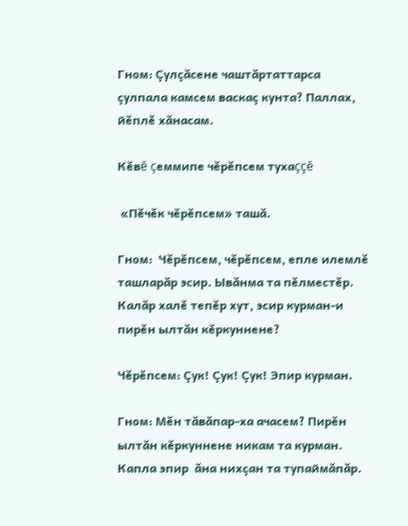Гном: Çулçăсене чаштăртаттарса çулпала камсем васкаç кунта? Паллах, йĕплĕ хăнасам.

Кĕвĕ çеммипе чĕрĕпсем тухаççĕ

 «Пĕчĕк чĕрĕпсем» ташă.

Гном:  Чĕрĕпсем, чĕрĕпсем, епле илемлĕ ташларăр эсир. Ывăнма та пĕлместĕр. Калăр халĕ тепĕр хут, эсир курман-и пирĕн ылтăн кĕркуннене?

Чĕрĕпсем: Çук! Çук! Çук! Эпир курман.

Гном: Мĕн тăвăпар-ха ачасем? Пирĕн ылтăн кĕркуннене никам та курман. Капла эпир  ăна нихçан та тупаймăпăр.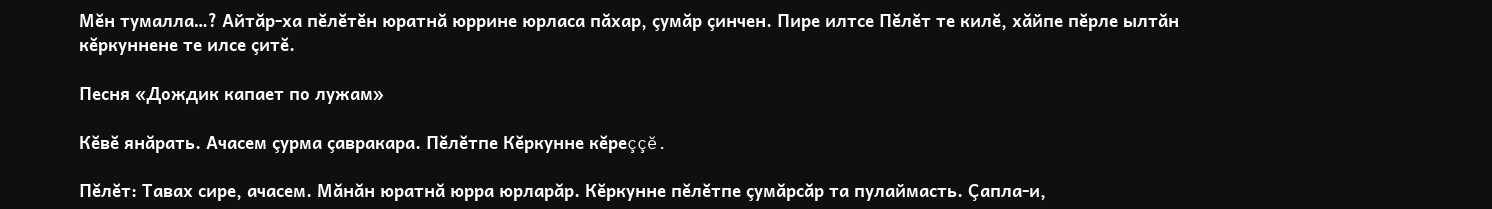Мĕн тумалла…? Айтăр-ха пĕлĕтĕн юратнă юррине юрласа пăхар, çумăр çинчен. Пире илтсе Пĕлĕт те килĕ, хăйпе пĕрле ылтăн кĕркуннене те илсе çитĕ.

Песня «Дождик капает по лужам»

Кĕвĕ янăрать. Ачасем çурма çавракара. Пĕлĕтпе Кĕркунне кĕреççĕ.

Пĕлĕт: Тавах сире, ачасем. Мăнăн юратнă юрра юрларăр. Кĕркунне пĕлĕтпе çумăрсăр та пулаймасть. Çапла-и,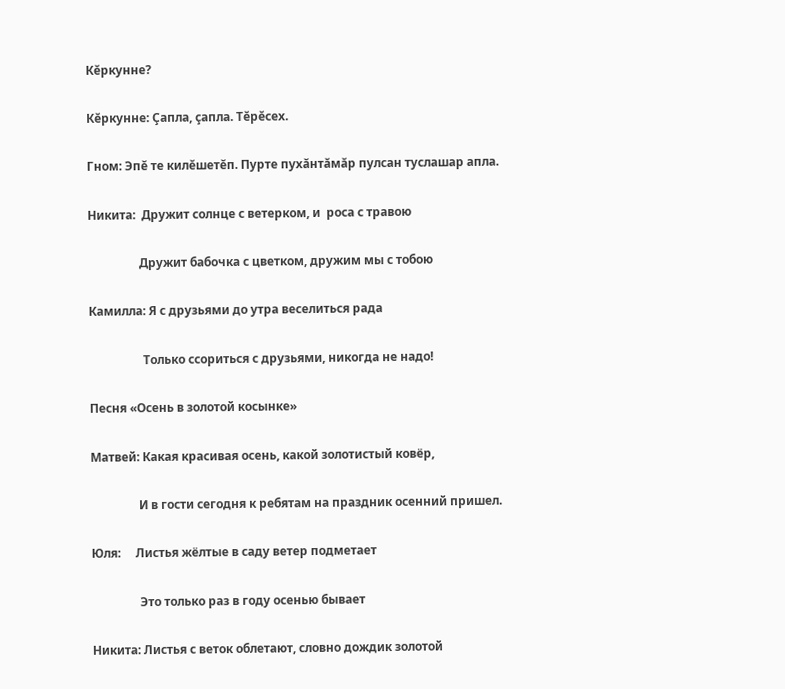Кĕркунне?

Кĕркунне: Çапла, çапла. Тĕрĕсех.

Гном: Эпĕ те килĕшетĕп. Пурте пухăнтăмăр пулсан туслашар апла.

Никита:  Дружит солнце с ветерком, и  роса с травою

                 Дружит бабочка с цветком, дружим мы с тобою

Камилла: Я с друзьями до утра веселиться рада

                  Только ссориться с друзьями, никогда не надо!

Песня «Осень в золотой косынке»

Матвей: Какая красивая осень, какой золотистый ковёр,

                И в гости сегодня к ребятам на праздник осенний пришел.

Юля:     Листья жёлтые в саду ветер подметает

                Это только раз в году осенью бывает

Никита: Листья с веток облетают, словно дождик золотой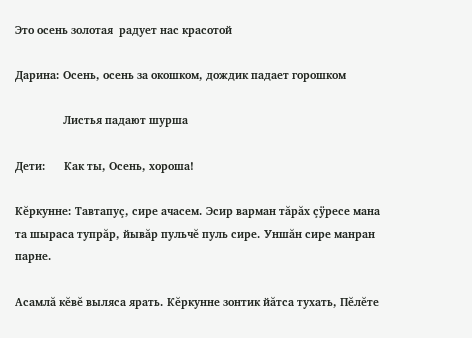Это осень золотая  радует нас красотой

Дарина: Осень, осень за окошком, дождик падает горошком

                Листья падают шурша

Дети:      Как ты, Осень, хороша!

Кĕркунне: Тавтапуç, сире ачасем. Эсир варман тăрăх çÿресе мана та шыраса тупрăр, йывăр пульчĕ пуль сире. Уншăн сире манран парне.

Асамлă кĕвĕ выляса ярать. Кĕркунне зонтик йăтса тухать, Пĕлĕте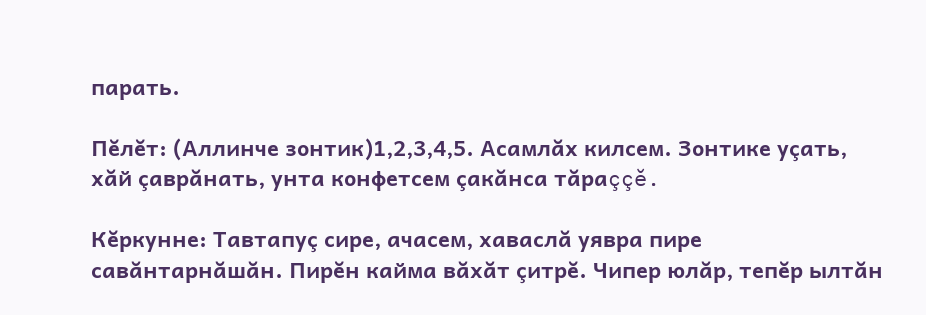парать.

Пĕлĕт: (Аллинче зонтик)1,2,3,4,5. Асамлăх килсем. Зонтике уçать, хăй çаврăнать, унта конфетсем çакăнса тăраççĕ.

Кĕркунне: Тавтапуç сире, ачасем, хаваслă уявра пире  савăнтарнăшăн. Пирĕн кайма вăхăт çитрĕ. Чипер юлăр, тепĕр ылтăн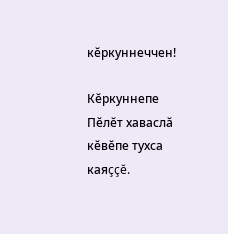кĕркуннеччен!

Кĕркуннепе Пĕлĕт хаваслă кĕвĕпе тухса каяççĕ.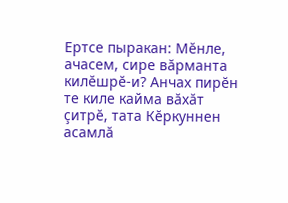Ертсе пыракан: Мĕнле, ачасем, сире вăрманта килĕшрĕ-и? Анчах пирĕн те киле кайма вăхăт çитрĕ, тата Кĕркуннен асамлă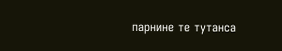парнине те тутанса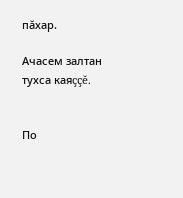пăхар.

Ачасем залтан тухса каяççĕ.


По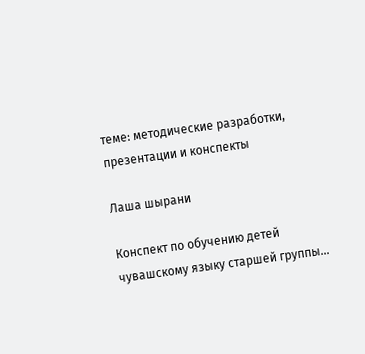теме: методические разработки, презентации и конспекты

Лаша шырани

Конспект по обучению детей чувашскому языку старшей группы...